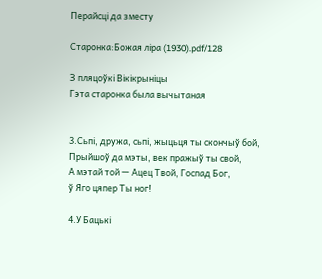Перайсці да зместу

Старонка:Божая ліра (1930).pdf/128

З пляцоўкі Вікікрыніцы
Гэта старонка была вычытаная


3.Сьпі, дружа, сьпі, жыцьця ты скончыў бой,
Прыйшоў да мэты, век пражыў ты свой,
А мэтай той — Ацец Твой, Госпад Бог,
ў Яго цяпер Ты ног!

4.У Бацькі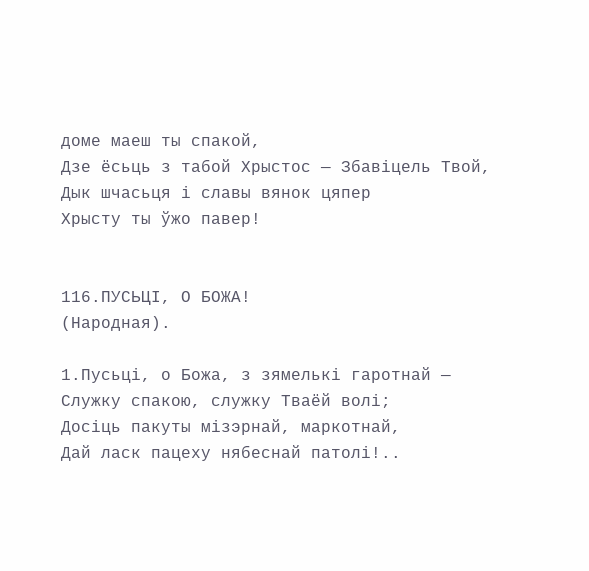доме маеш ты спакой,
Дзе ёсьць з табой Хрыстос — Збавіцель Твой,
Дык шчасьця і славы вянок цяпер
Хрысту ты ўжо павер!


116.ПУСЬЦІ, О БОЖА!
(Народная).

1.Пусьці, о Божа, з зямелькі гаротнай —
Служку спакою, служку Тваёй волі;
Досіць пакуты мізэрнай, маркотнай,
Дай ласк пацеху нябеснай патолі!..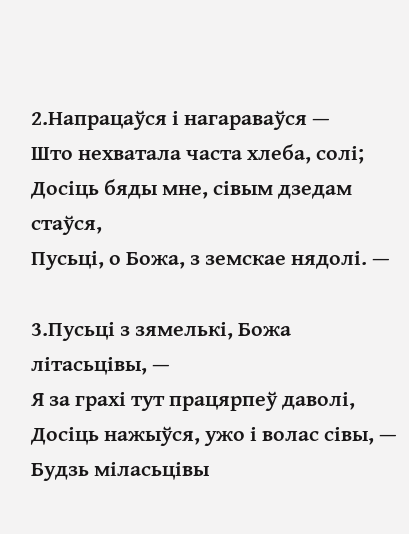2.Напрацаўся і нагараваўся —
Што нехватала часта хлеба, солі;
Досіць бяды мне, сівым дзедам стаўся,
Пусьці, о Божа, з земскае нядолі. —

3.Пусьці з зямелькі, Божа літасьцівы, —
Я за грахі тут працярпеў даволі,
Досіць нажыўся, ужо і волас сівы, —
Будзь міласьцівы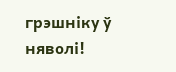грэшніку ў няволі!